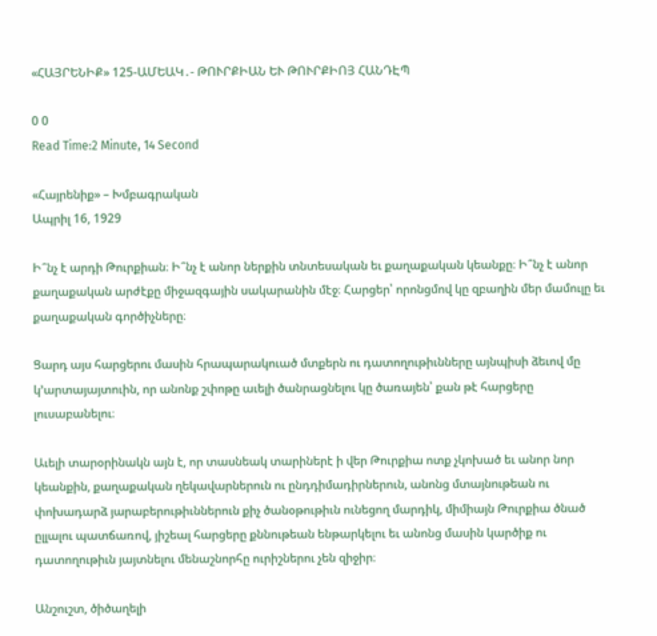«ՀԱՅՐԵՆԻՔ» 125-ԱՄԵԱԿ․- ԹՈՒՐՔԻԱՆ ԵՒ ԹՈՒՐՔԻՈՅ ՀԱՆԴԷՊ

0 0
Read Time:2 Minute, 14 Second

«Հայրենիք» – Խմբագրական
Ապրիլ 16, 1929

Ի՞նչ է արդի Թուրքիան։ Ի՞նչ է անոր ներքին տնտեսական եւ քաղաքական կեանքը։ Ի՞նչ է անոր քաղաքական արժէքը միջազգային սակարանին մէջ։ Հարցեր՝ որոնցմով կը զբաղին մեր մամուլը եւ քաղաքական գործիչները։

Ցարդ այս հարցերու մասին հրապարակուած մտքերն ու դատողութիւնները այնպիսի ձեւով մը կ’արտայայտուին, որ անոնք շփոթը աւելի ծանրացնելու կը ծառայեն՝ քան թէ հարցերը լուսաբանելու։

Աւելի տարօրինակն այն է, որ տասնեակ տարիներէ ի վեր Թուրքիա ոտք չկոխած եւ անոր նոր կեանքին, քաղաքական ղեկավարներուն ու ընդդիմադիրներուն, անոնց մտայնութեան ու փոխադարձ յարաբերութիւններուն քիչ ծանօթութիւն ունեցող մարդիկ, միմիայն Թուրքիա ծնած ըլլալու պատճառով, յիշեալ հարցերը քննութեան ենթարկելու եւ անոնց մասին կարծիք ու դատողութիւն յայտնելու մենաշնորհը ուրիշներու չեն զիջիր։

Անշուշտ, ծիծաղելի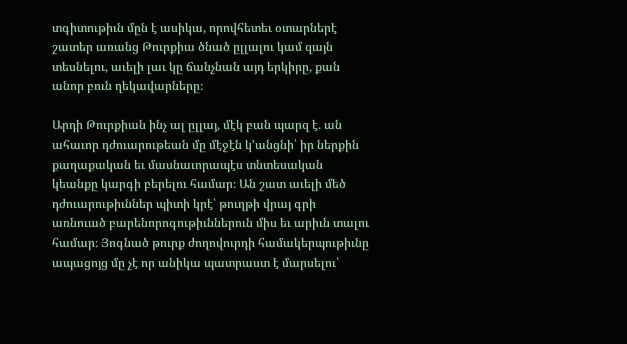տգիտութիւն մըն է ասիկա, որովհետեւ օտարներէ շատեր առանց Թուրքիա ծնած ըլլալու կամ զայն տեսնելու, աւելի լաւ կը ճանչնան այդ երկիրը, քան անոր բուն ղեկավարները։

Արդի Թուրքիան ինչ ալ ըլլայ, մէկ բան պարզ է. ան ահաւոր դժուարութեան մը մէջէն կ’անցնի՝ իր ներքին քաղաքական եւ մասնաւորապէս տնտեսական կեանքը կարգի բերելու համար։ Ան շատ աւելի մեծ դժուարութիւններ պիտի կրէ՝ թուղթի վրայ գրի առնուած բարենորոգութիւններուն միս եւ արիւն տալու համար։ Յոգնած թուրք ժողովուրդի համակերպութիւնը ապացոյց մը չէ որ անիկա պատրաստ է մարսելու՝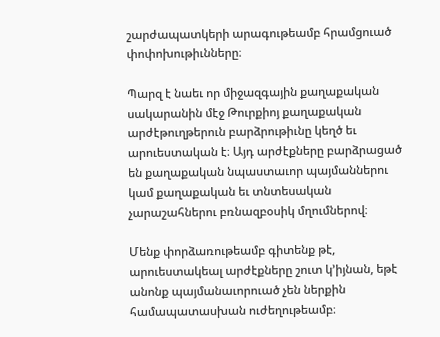շարժապատկերի արագութեամբ հրամցուած փոփոխութիւնները։

Պարզ է նաեւ որ միջազգային քաղաքական սակարանին մէջ Թուրքիոյ քաղաքական արժէթուղթերուն բարձրութիւնը կեղծ եւ արուեստական է։ Այդ արժէքները բարձրացած են քաղաքական նպաստաւոր պայմաններու կամ քաղաքական եւ տնտեսական չարաշահներու բռնազբօսիկ մղումներով։

Մենք փորձառութեամբ գիտենք թէ, արուեստակեալ արժէքները շուտ կ’իյնան, եթէ անոնք պայմանաւորուած չեն ներքին համապատասխան ուժեղութեամբ։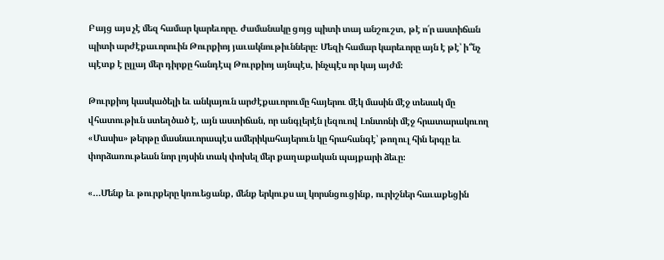Բայց այս չէ մեզ համար կարեւորը. ժամանակը ցոյց պիտի տայ անշուշտ, թէ ո՛ր աստիճան պիտի արժէքաւորուին Թուրքիոյ յաւակնութիւնները։ Մեզի համար կարեւորը այն է թէ՝ ի՞նչ պէտք է ըլլայ մեր դիրքը հանդէպ Թուրքիոյ այնպէս, ինչպէս որ կայ այժմ։

Թուրքիոյ կասկածելի եւ անկայուն արժէքաւորումը հայերու մէկ մասին մէջ տեսակ մը վհատութիւն ստեղծած է, այն աստիճան, որ անգլերէն լեզուով Լոնտոնի մէջ հրատարակուող «Մասիս» թերթը մասնաւորապէս ամերիկահայերուն կը հրահանգէ՝ թողուլ հին երգը եւ փորձառութեան նոր լոյսին տակ փոխել մեր քաղաքական պայքարի ձեւը։

«…Մենք եւ թուրքերը կռուեցանք, մենք երկուքս ալ կորսնցուցինք, ուրիշներ հաւաքեցին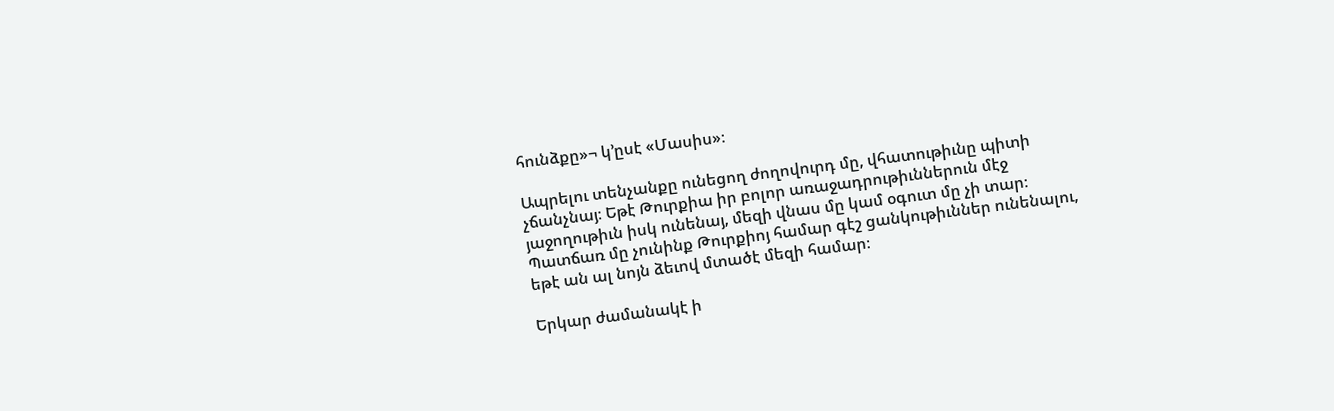հունձքը»¬ կ’ըսէ «Մասիս»։

Ապրելու տենչանքը ունեցող ժողովուրդ մը, վհատութիւնը պիտի չճանչնայ։ Եթէ Թուրքիա իր բոլոր առաջադրութիւններուն մէջ յաջողութիւն իսկ ունենայ, մեզի վնաս մը կամ օգուտ մը չի տար։ Պատճառ մը չունինք Թուրքիոյ համար գէշ ցանկութիւններ ունենալու, եթէ ան ալ նոյն ձեւով մտածէ մեզի համար։

Երկար ժամանակէ ի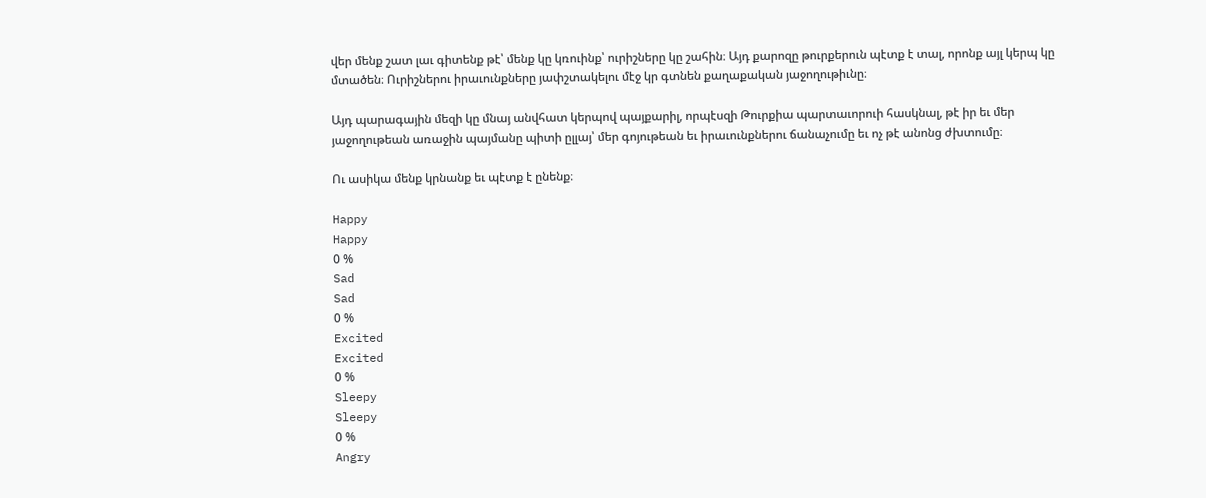վեր մենք շատ լաւ գիտենք թէ՝ մենք կը կռուինք՝ ուրիշները կը շահին։ Այդ քարոզը թուրքերուն պէտք է տալ, որոնք այլ կերպ կը մտածեն։ Ուրիշներու իրաւունքները յափշտակելու մէջ կր գտնեն քաղաքական յաջողութիւնը։

Այդ պարագային մեզի կը մնայ անվհատ կերպով պայքարիլ, որպէսզի Թուրքիա պարտաւորուի հասկնալ, թէ իր եւ մեր յաջողութեան առաջին պայմանը պիտի ըլլայ՝ մեր գոյութեան եւ իրաւունքներու ճանաչումը եւ ոչ թէ անոնց ժխտումը։

Ու ասիկա մենք կրնանք եւ պէտք է ընենք։

Happy
Happy
0 %
Sad
Sad
0 %
Excited
Excited
0 %
Sleepy
Sleepy
0 %
Angry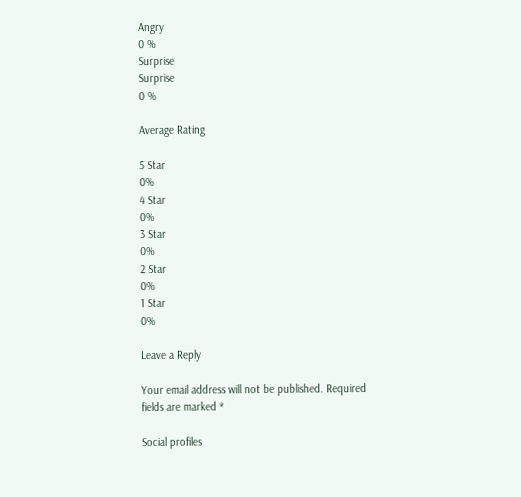Angry
0 %
Surprise
Surprise
0 %

Average Rating

5 Star
0%
4 Star
0%
3 Star
0%
2 Star
0%
1 Star
0%

Leave a Reply

Your email address will not be published. Required fields are marked *

Social profiles